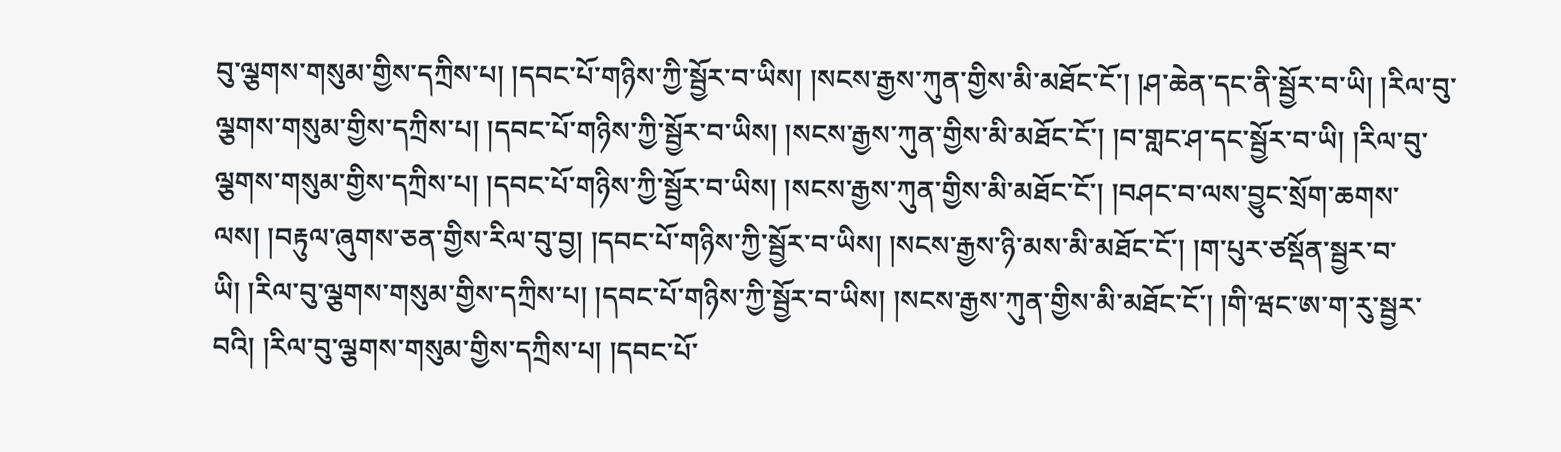བུ་ལྕགས་གསུམ་གྱིས་དཀྲིས་པ། །དབང་པོ་གཉིས་ཀྱི་སྦྱོར་བ་ཡིས། །སངས་རྒྱས་ཀུན་གྱིས་མི་མཐོང་ངོ་། །ཤ་ཆེན་དང་ནི་སྦྱོར་བ་ཡི། །རིལ་བུ་ལྕགས་གསུམ་གྱིས་དཀྲིས་པ། །དབང་པོ་གཉིས་ཀྱི་སྦྱོར་བ་ཡིས། །སངས་རྒྱས་ཀུན་གྱིས་མི་མཐོང་ངོ་། །བ་གླང་ཤ་དང་སྦྱོར་བ་ཡི། །རིལ་བུ་ལྕགས་གསུམ་གྱིས་དཀྲིས་པ། །དབང་པོ་གཉིས་ཀྱི་སྦྱོར་བ་ཡིས། །སངས་རྒྱས་ཀུན་གྱིས་མི་མཐོང་ངོ་། །བཤང་བ་ལས་བྱུང་སྲོག་ཆགས་ལས། །བརྟུལ་ཞུགས་ཅན་གྱིས་རིལ་བུ་བྱ། །དབང་པོ་གཉིས་ཀྱི་སྦྱོར་བ་ཡིས། །སངས་རྒྱས་ཉི་མས་མི་མཐོང་ངོ་། །ག་པུར་ཙསྡོན་སྦྱར་བ་ཡི། །རིལ་བུ་ལྕགས་གསུམ་གྱིས་དཀྲིས་པ། །དབང་པོ་གཉིས་ཀྱི་སྦྱོར་བ་ཡིས། །སངས་རྒྱས་ཀུན་གྱིས་མི་མཐོང་ངོ་། །གི་ཝང་ཨ་ག་རུ་སྦྱར་བའི། །རིལ་བུ་ལྕགས་གསུམ་གྱིས་དཀྲིས་པ། །དབང་པོ་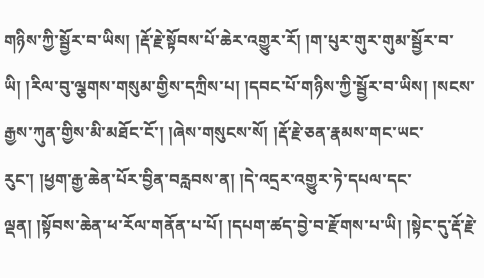གཉིས་ཀྱི་སྦྱོར་བ་ཡིས། །རྡོ་རྗེ་སྟོབས་པོ་ཆེར་འགྱུར་རོ། །ག་པུར་གུར་གུམ་སྦྱོར་བ་ཡི། །རིལ་བུ་ལྕགས་གསུམ་གྱིས་དཀྲིས་པ། །དབང་པོ་གཉིས་ཀྱི་སྦྱོར་བ་ཡིས། །སངས་རྒྱས་ཀུན་གྱིས་མི་མཐོང་ངོ་། །ཞེས་གསུངས་སོ། །རྡོ་རྗེ་ཅན་རྣམས་གང་ཡང་རུང་། །ཕྱག་རྒྱ་ཆེན་པོར་བྱིན་བརླབས་ན། །དེ་འདྲར་འགྱུར་ཏེ་དཔལ་དང་ལྡན། །སྟོབས་ཆེན་ཕ་རོལ་གནོན་པ་པོ། །དཔག་ཚད་བྱེ་བ་རྫོགས་པ་ཡི། །སྟེང་དུ་རྡོ་རྗེ་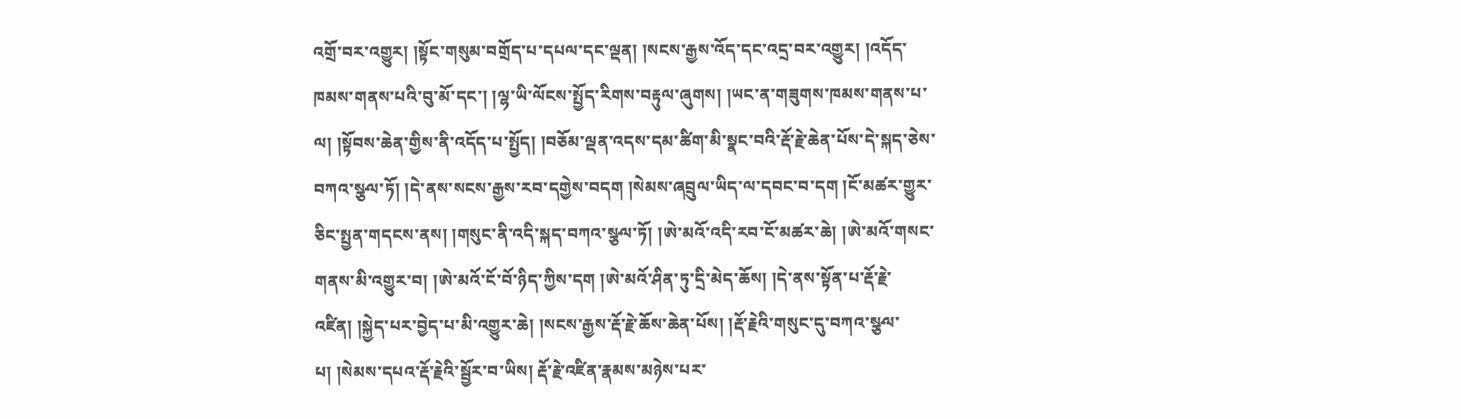འགྲོ་བར་འགྱུར། །སྟོང་གསུམ་བགྲོད་པ་དཔལ་དང་ལྡན། །སངས་རྒྱས་འོད་དང་འདྲ་བར་འགྱུར། །འདོད་ཁམས་གནས་པའི་བུ་མོ་དང་། །ལྷ་ཡི་ལོངས་སྤྱོད་རིགས་བརྟུལ་ཞུགས། །ཡང་ན་གཟུགས་ཁམས་གནས་པ་ལ། །སྟོབས་ཆེན་གྱིས་ནི་འདོད་པ་སྤྱོད། །བཅོམ་ལྡན་འདས་དམ་ཚིག་མི་སྣང་བའི་རྡོ་རྗེ་ཆེན་པོས་དེ་སྐད་ཅེས་བཀའ་སྩལ་ཏོ། །དེ་ནས་སངས་རྒྱས་རབ་དགྱེས་བདག །སེམས་ཞབྲུལ་ཡིད་ལ་དབང་བ་དག །ངོ་མཚར་གྱུར་ཅིང་སྤྱན་གདངས་ནས། །གསུང་ནི་འདི་སྐད་བཀའ་སྩལ་ཏོ། །ཨེ་མའོ་འདི་རབ་ངོ་མཚར་ཆེ། །ཨེ་མའོ་གསང་གནས་མི་འགྱུར་བ། །ཨེ་མའོ་ངོ་བོ་ཉིད་ཀྱིས་དག །ཨེ་མའོ་ཤིན་ཏུ་དྲི་མེད་ཆོས། །དེ་ནས་སྟོན་པ་རྡོ་རྗེ་འཛིན། །སྐྱེད་པར་བྱེད་པ་མི་འགྱུར་ཆེ། །སངས་རྒྱས་རྡོ་རྗེ་ཆོས་ཆེན་པོས། །རྡོ་རྗེའི་གསུང་དུ་བཀའ་སྩལ་པ། །སེམས་དཔའ་རྡོ་རྗེའི་སྦྱོར་བ་ཡིས། རྡོ་རྗེ་འཛིན་རྣམས་མཉེས་པར་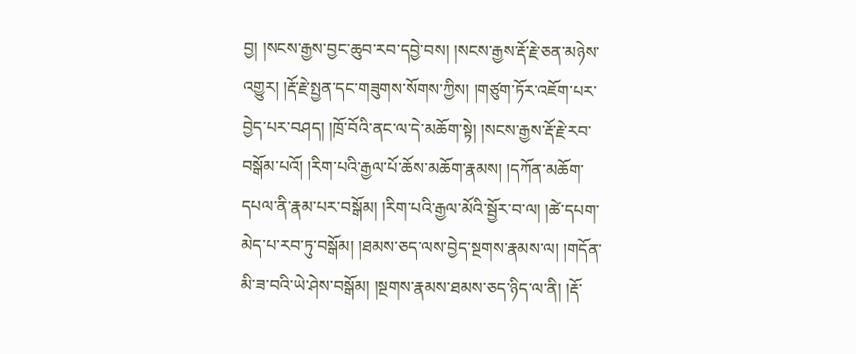བྱ། །སངས་རྒྱས་བྱང་ཆུབ་རབ་དབྱེ་བས། །སངས་རྒྱས་རྡོ་རྗེ་ཅན་མཉེས་འགྱུར། །རྡོ་རྗེ་སྤྱན་དང་གཟུགས་སོགས་ཀྱིས། །གཙུག་ཏོར་འཇོག་པར་བྱེད་པར་བཤད། །ཁྲོ་བོའི་ནང་ལ་དེ་མཆོག་སྟེ། །སངས་རྒྱས་རྡོ་རྗེ་རབ་བསྒོམ་པའོ། །རིག་པའི་རྒྱལ་པོ་ཆོས་མཆོག་རྣམས། །དཀོན་མཆོག་དཔལ་ནི་རྣམ་པར་བསྒོམ། །རིག་པའི་རྒྱལ་མོའི་སྦྱོར་བ་ལ། །ཚེ་དཔག་མེད་པ་རབ་ཏུ་བསྒོམ། །ཐམས་ཅད་ལས་བྱེད་སྔགས་རྣམས་ལ། །གདོན་མི་ཟ་བའི་ཡེ་ཤེས་བསྒོམ། །སྔགས་རྣམས་ཐམས་ཅད་ཉིད་ལ་ནི། །རྡོ་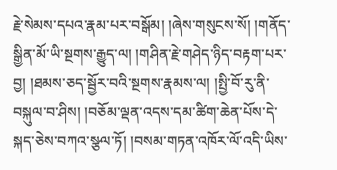རྗེ་སེམས་དཔའ་རྣམ་པར་བསྒོམ། །ཞེས་གསུངས་སོ། །གནོད་སྒྱིན་མོ་ཡི་སྔགས་རྒྱུད་ལ། །གཤིན་རྗེ་གཤེད་ཉིད་བརྟག་པར་བྱ། །ཐམས་ཅད་སྦྱོར་བའི་སྔགས་རྣམས་ལ། །སྤྱི་བོ་རུ་ནི་བསྐུལ་བ་ཤིས། །བཅོམ་ལྡན་འདས་དམ་ཚིག་ཆེན་པོས་དེ་སྐད་ཅེས་བཀའ་སྩལ་ཏོ། །བསམ་གཏན་འཁོར་ལོ་འདི་ཡིས་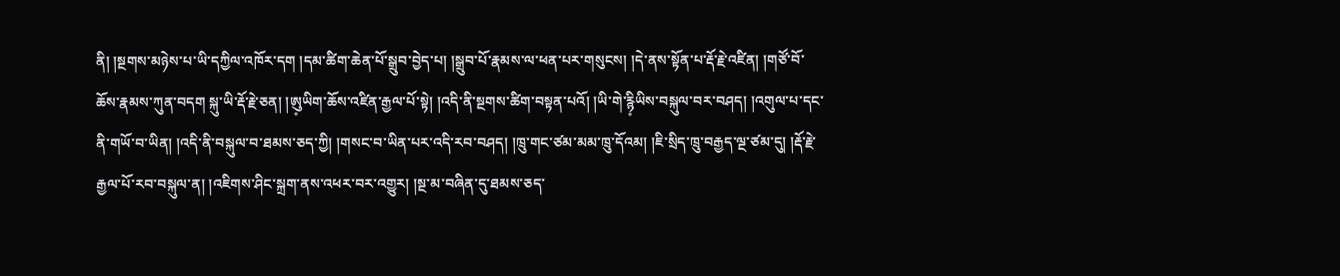ནི། །སྔགས་མཉེས་པ་ཡི་དཀྱིལ་འཁོར་དག །དམ་ཚིག་ཆེན་པོ་སྒྲུབ་བྱེད་པ། །སྒྲུབ་པོ་རྣམས་ལ་ཕན་པར་གསུངས། །དེ་ནས་སྟོན་པ་རྡོ་རྗེ་འཛིན། །གཙོ་བོ་ཆོས་རྣམས་ཀུན་བདག སྐུ་ཡི་རྡོ་རྗེ་ཅན། །ཨུ༷ཡིག་ཆོས་འཛིན་རྒྱལ་པོ་སྟེ། །འདི་ནི་སྔགས་ཚིག་བསྟན་པའོ། །ཡི་གེ་རྙི༷ཡིས་བསྐུལ་བར་བཤད། །འགུལ་པ་དང་ནི་གཡོ་བ་ཡིན། །འདི་ནི་བསྐུལ་བ་ཐམས་ཅད་ཀྱི། །གསང་བ་ཡིན་པར་འདི་རབ་བཤད། །ཁྲུ་གང་ཙམ་མམ་ཁྲུ་དོའམ། །ཇི་སྲིད་ཁྲུ་བརྒྱད་ལྔ་ཙམ་དུ། །རྡོ་རྗེ་རྒྱལ་པོ་རབ་བསྐུལ་ན། །འཇིགས་ཤིང་སྐྲག་ནས་འཕར་བར་འགྱུར། །སྔ་མ་བཞིན་དུ་ཐམས་ཅད་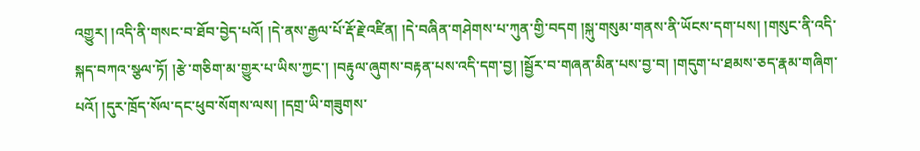འགྱུར། །འདི་ནི་གསང་བ་ཐོབ་བྱེད་པའོ། །དེ་ནས་རྒྱལ་པོ་རྡོ་རྗེ་འཛིན། །དེ་བཞིན་གཤེགས་པ་ཀུན་གྱི་བདག །སྐུ་གསུམ་གནས་ནི་ཡོངས་དག་པས། །གསུང་ནི་འདི་སྐད་བཀའ་སྩལ་ཏོ། །རྩེ་གཅིག་མ་གྱུར་པ་ཡིས་ཀྱང་། །བརྟུལ་ཞུགས་བརྟན་པས་འདི་དག་བྱ། །སྦྱོར་བ་གཞན་མིན་པས་བྱ་བ། །གདུག་པ་ཐམས་ཅད་རྣམ་གཞིག་པའོ། །དུར་ཁྲོད་སོལ་དང་ཕུབ་སོགས་ལས། །དགྲ་ཡི་གཟུགས་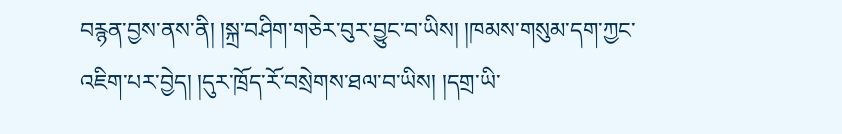བརྙན་བྱས་ནས་ནི། །སྐྲ་བཤིག་གཅེར་བུར་བྱུང་བ་ཡིས། །ཁམས་གསུམ་དག་ཀྱང་འཇིག་པར་བྱེད། །དུར་ཁྲོད་རོ་བསྲེགས་ཐལ་བ་ཡིས། །དགྲ་ཡི་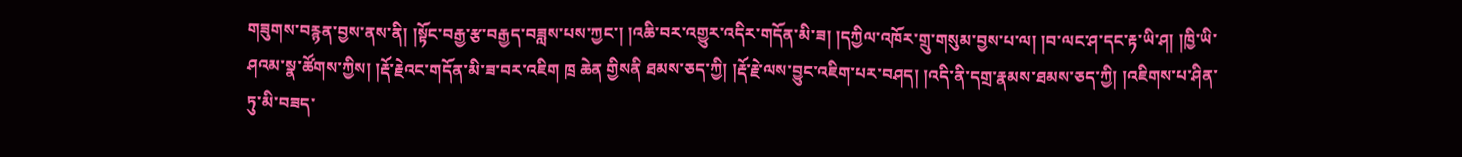གཟུགས་བརྙན་བྱས་ནས་ནི། །སྟོང་བརྒྱ་རྩ་བརྒྱད་བཟླས་པས་ཀྱང་། །འཆི་བར་འགྱུར་འདིར་གདོན་མི་ཟ། །དཀྱིལ་འཁོར་གྲུ་གསུམ་བྱས་པ་ལ། །བ་ལང་ཤ་དང་རྟ་ཡི་ཤ། །ཁྱི་ཡི་ཤའམ་སྣ་ཚོགས་ཀྱིས། །རྡོ་རྗེའང་གདོན་མི་ཟ་བར་འཇིག ཁྲ ཆེན གྱིསནི ཐམས་ཅད་ཀྱི། །རྡོ་རྗེ་ལས་བྱུང་འཇིག་པར་བཤད། །འདི་ནི་དགྲ་རྣམས་ཐམས་ཅད་ཀྱི། །འཇིགས་པ་ཤིན་ཏུ་མི་བཟད་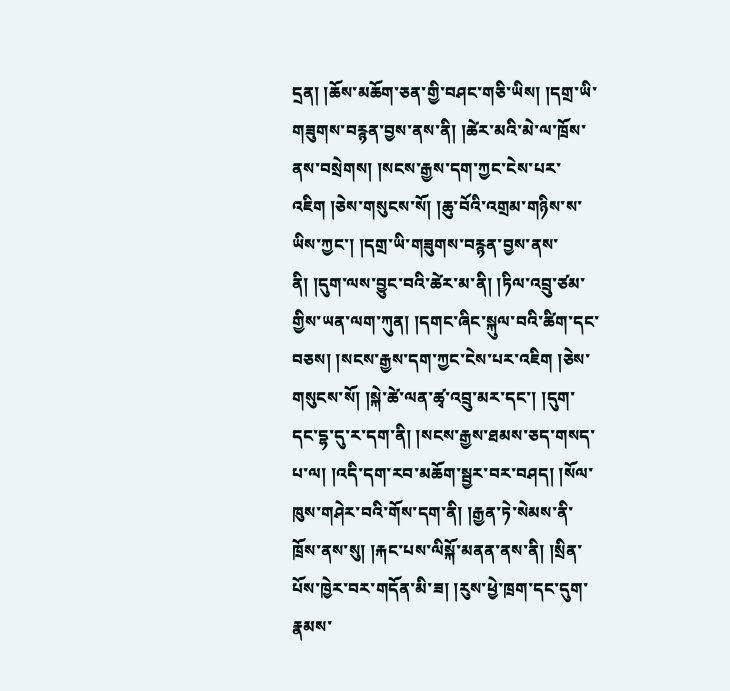དྲན། །ཆོས་མཆོག་ཅན་གྱི་བཤང་གཅི་ཡིས། །དགྲ་ཡི་གཟུགས་བརྙན་བྱས་ནས་ནི། །ཚེར་མའི་མེ་ལ་ཁྲོས་ནས་བསྲེགས། །སངས་རྒྱས་དག་ཀྱང་ངེས་པར་འཇིག །ཅེས་གསུངས་སོ། །ཆུ་བོའི་འགྲམ་གཉིས་ས་ཡིས་ཀྱང་། །དགྲ་ཡི་གཟུགས་བརྙན་བྱས་ནས་ནི། །དུག་ལས་བྱུང་བའི་ཚེར་མ་ནི། །ཏིལ་འབྲུ་ཙམ་གྱིས་ཡན་ལག་ཀུན། །དགང་ཞིང་སྐུལ་བའི་ཚིག་དང་བཅས། །སངས་རྒྱས་དག་ཀྱང་ངེས་པར་འཇིག །ཅེས་གསུངས་སོ། །སྐེ་ཚེ་ལན་ཚྭ་འབྲུ་མར་དང་། །དུག་དང་དྷ་དུ་ར་དག་ནི། །སངས་རྒྱས་ཐམས་ཅད་གསད་པ་ལ། །འདི་དག་རབ་མཆོག་སྦྱར་བར་བཤད། །སོལ་ཁུས་གཤེར་བའི་གོས་དག་ནི། །རྒྱན་ཏེ་སེམས་ནི་ཁྲོས་ནས་སུ། །རྐང་པས་ལིསྐོ་མནན་ནས་ནི། །སྲིན་པོས་ཁྱེར་བར་གདོན་མི་ཟ། །རུས་ཕྱེ་ཁྲག་དང་དུག་རྣམས་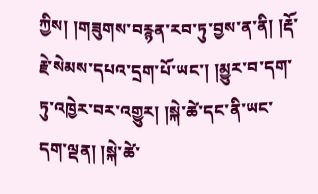ཀྱིས། །གཟུགས་བརྙན་རབ་ཏུ་བྱས་ན་ནི། །རྡོ་རྗེ་སེམས་དཔའ་དྲག་པོ་ཡང་། །མྱུར་བ་དག་ཏུ་འཁྱེར་བར་འགྱུར། །སྐེ་ཚེ་དང་ནི་ཡང་དག་ལྡན། །སྐེ་ཚེ་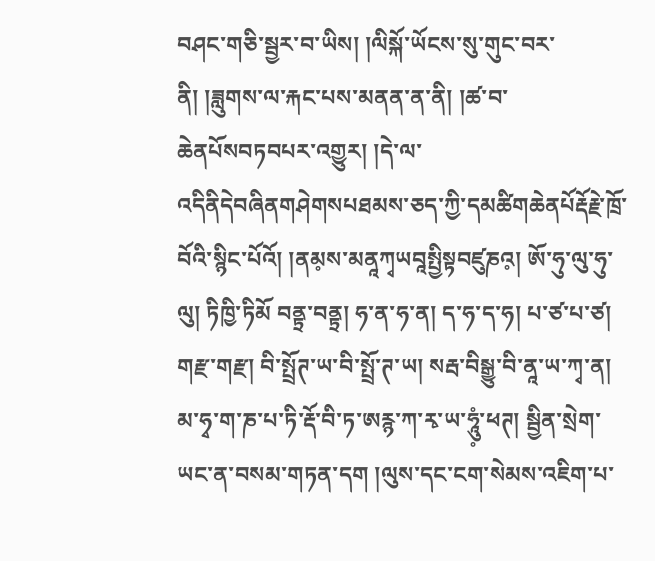བཤང་གཅི་སྦྱར་བ་ཡིས། །ལིསྐོ་ཡོངས་སུ་གུང་བར་ནི། །ཟླུགས་ལ་རྐང་པས་མནན་ན་ནི། །ཚ་བ་ཆེནཔོསབཏབཔར་འགྱུར། །དེ་ལ་འདིནིདེབཞིནགཤེགསཔཐམས་ཅད་ཀྱི་དམཚིགཆེནཔོརྡོརྗེ་ཁྲོ་བོའི་སྙིང་པོའོ། །ནམ༷ས་མནཱཀྭཡབཱསྤྱིསྟབཛུཎའ༷། ཨོ་ཧུ་ལུ་ཧུ་ལུ། ཏིཁྱི་ཏིམོ བནྟྲ་བནྟྲ། ཧ་ན་ཧ་ན། ད་ཧ་ད་ཧ། པ་ཙ་པ་ཙ། གརྫ་གརྫ། བི་སྤྲོཊ་ཡ་བི་སྤྲོ་ཊ་ཡ། སརྦ་བིསྒྱུ་བི་ནཱ་ཡ་ཀྭ་ན། མ་ཧྭ་ག་ཎ་པ་ཏི་རྡོ་བི་ཏ་ཨརྙ་ཀ་རྭ་ཡ་ཧཱུཾ༷་ཕཊ། སྦྱིན་སྲེག་ཡང་ན་བསམ་གཏན་དག །ལུས་དང་ངག་སེམས་འཇིག་པ་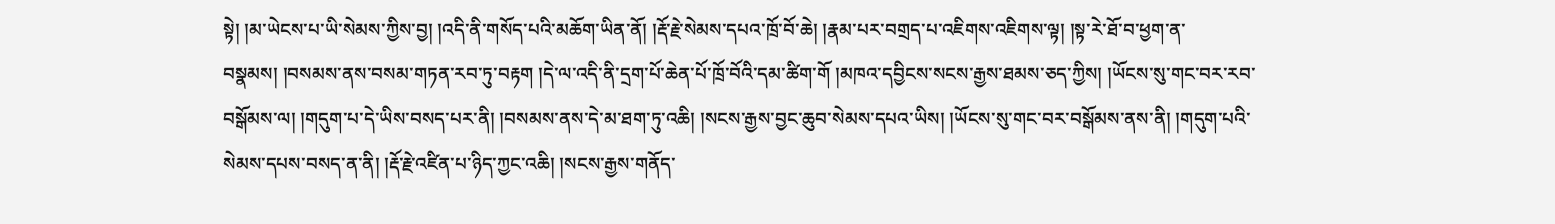སྟེ། །མ་ཡེངས་པ་ཡི་སེམས་ཀྱིས་བྱ། །འདི་ནི་གསོད་པའི་མཆོག་ཡིན་ནོ། །རྡོ་རྗེ་སེམས་དཔའ་ཁྲོ་བོ་ཆེ། །རྣམ་པར་བགྲད་པ་འཇིགས་འཇིགས་ལྟ། །སྟ་རེ་ཐོ་བ་ཕྱག་ན་བསྣམས། །བསམས་ནས་བསམ་གཏན་རབ་ཏུ་བརྟག །དེ་ལ་འདི་ནི་དྲག་པོ་ཆེན་པོ་ཁྲོ་བོའི་དམ་ཚིག་གོ །མཁའ་དབྱིངས་སངས་རྒྱས་ཐམས་ཅད་ཀྱིས། །ཡོངས་སུ་གང་བར་རབ་བསྒོམས་ལ། །གདུག་པ་དེ་ཡིས་བསད་པར་ནི། །བསམས་ནས་དེ་མ་ཐག་ཏུ་འཆི། །སངས་རྒྱས་བྱང་ཆུབ་སེམས་དཔའ་ཡིས། །ཡོངས་སུ་གང་བར་བསྒོམས་ནས་ནི། །གདུག་པའི་སེམས་དཔས་བསད་ན་ནི། །རྡོ་རྗེ་འཛིན་པ་ཉིད་ཀྱང་འཆི། །སངས་རྒྱས་གནོད་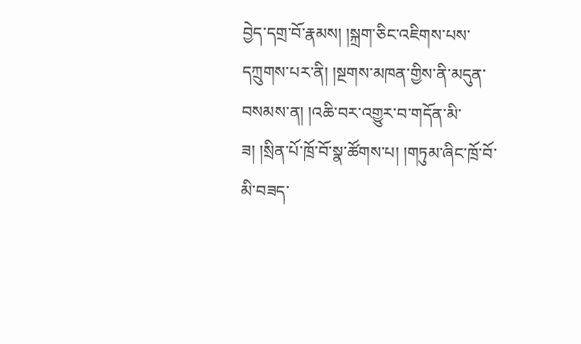བྱེད་དགྲ་བོ་རྣམས། །སྐྲག་ཅིང་འཇིགས་པས་དཀྲུགས་པར་ནི། །སྔགས་མཁན་གྱིས་ནི་མདུན་བསམས་ན། །འཆི་བར་འགྱུར་བ་གདོན་མི་ཟ། །སྲིན་པོ་ཁྲོ་བོ་སྣ་ཚོགས་པ། །གཏུམ་ཞིང་ཁྲོ་བོ་མི་བཟད་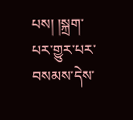པས། །སྐྲག་པར་གྱུར་པར་བསམས་དེས་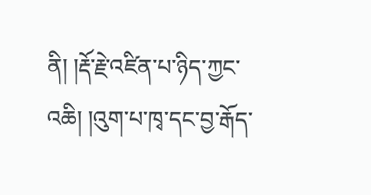ནི། །རྡོ་རྗེ་འཛིན་པ་ཉིད་ཀྱང་འཆི། །འུག་པ་ཁྭ་དང་བྱ་རྒོད་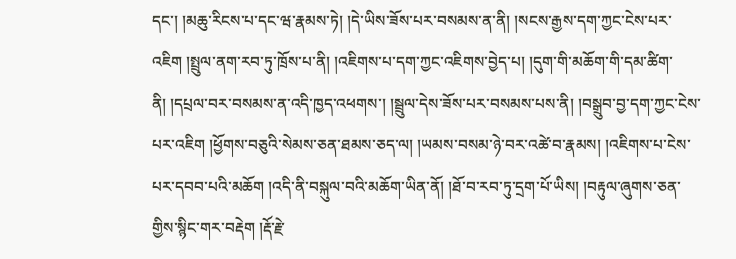དང་། །མཆུ་རིངས་པ་དང་ཝ་རྣམས་ཏེ། །དེ་ཡིས་ཟོས་པར་བསམས་ན་ནི། །སངས་རྒྱས་དག་ཀྱང་ངེས་པར་འཇིག །སྤྲུལ་ནག་རབ་ཏུ་ཁྲོས་པ་ནི། །འཇིགས་པ་དག་ཀྱང་འཇིགས་བྱེད་པ། །དུག་གི་མཆོག་གི་དམ་ཚིག་ནི། །དཔྲལ་བར་བསམས་ན་འདི་ཁྱད་འཕགས་། །སྦྲུལ་དེས་ཟོས་པར་བསམས་པས་ནི། །བསྒྲུབ་བྱ་དག་ཀྱང་ངེས་པར་འཇིག །ཕྱོགས་བཅུའི་སེམས་ཅན་ཐམས་ཅད་ལ། །ཡམས་བསམ་ཉེ་བར་འཚེ་བ་རྣམས། །འཇིགས་པ་ངེས་པར་དབབ་པའི་མཆོག །འདི་ནི་བསྐུལ་བའི་མཆོག་ཡིན་ནོ། །ཐོ་བ་རབ་ཏུ་དྲག་པོ་ཡིས། །བརྟུལ་ཞུགས་ཅན་གྱིས་སྙིང་གར་བརྡེག །རྡོ་རྗེ་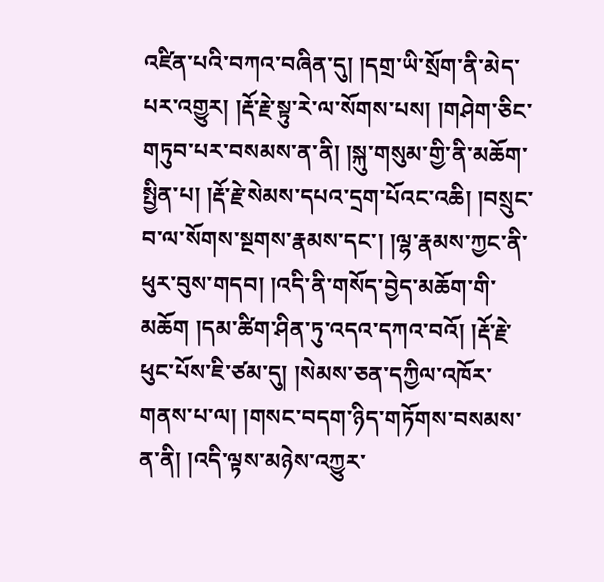འཛིན་པའི་བཀའ་བཞིན་དུ། །དགྲ་ཡི་སྲོག་ནི་མེད་པར་འགྱུར། །རྡོ་རྗེ་སྟུ་རེ་ལ་སོགས་པས། །གཤེག་ཅིང་གཏུབ་པར་བསམས་ན་ནི། །སྐུ་གསུམ་གྱི་ནི་མཆོག་སྤྱིན་པ། །རྡོ་རྗེ་སེམས་དཔའ་དྲག་པོའང་འཆི། །བསྲུང་བ་ལ་སོགས་སྔགས་རྣམས་དང་། །ལྷ་རྣམས་ཀྱང་ནི་ཕུར་བུས་གདབ། །འདི་ནི་གསོད་བྱེད་མཆོག་གི་མཆོག །དམ་ཚིག་ཤིན་ཏུ་འདའ་དཀའ་བའོ། །རྡོ་རྗེ་ཕུང་པོས་ཇི་ཙམ་དུ། །སེམས་ཅན་དཀྱིལ་འཁོར་གནས་པ་ལ། །གསང་བདག་ཉིད་གཏོགས་བསམས་ན་ནི། །འདི་ལྟས་མཉེས་འཀྱུར་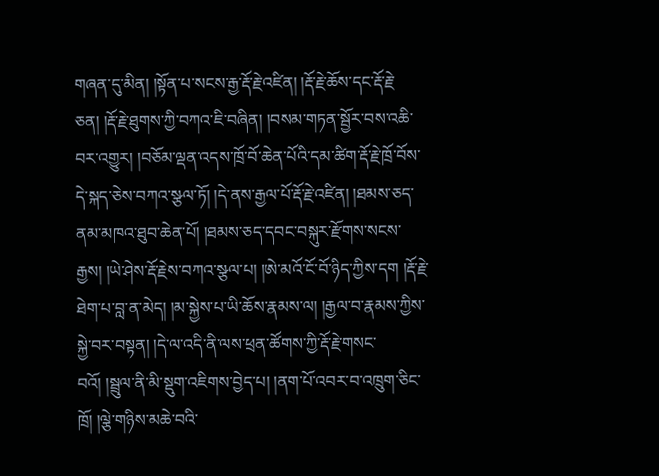གཞན་དུ་མིན། །སྟོན་པ་སངས་རྒྱ་རྡོ་རྗེ་འཛིན། །རྡོ་རྗེ་ཆོས་དང་རྡོ་རྗེ་ཅན། །རྡོ་རྗེ་ཐུགས་ཀྱི་བཀའ་ཇི་བཞིན། །བསམ་གཏན་སྦྱོར་བས་འཆི་བར་འགྱུར། །བཅོམ་ལྡན་འདས་ཁྲོ་བོ་ཆེན་པོའི་དམ་ཚིག་རྡོ་རྗེ་ཁྲོ་བོས་དེ་སྐད་ཅེས་བཀའ་སྩལ་ཏོ། །དེ་ནས་རྒྱལ་པོ་རྡོ་རྗེ་འཛིན། །ཐམས་ཅད་ནམ་མཁའ་ཐུབ་ཆེན་པོ། །ཐམས་ཅད་དབང་བསྐུར་རྫོགས་སངས་རྒྱས། །ཡེ་ཤེས་རྡོ་རྗེས་བཀའ་སྩལ་པ། །ཨེ་མའོ་ངོ་བོ་ཉིད་ཀྱིས་དག །རྡོ་རྗེ་ཐེག་པ་བླ་ན་མེད། །མ་སྐྱེས་པ་ཡི་ཆོས་རྣམས་ལ། །རྒྱལ་བ་རྣམས་ཀྱིས་སྐྱེ་བར་བསྟན། །དེ་ལ་འདི་ནི་ལས་ཕྲན་ཚོགས་ཀྱི་རྡོ་རྗེ་གསང་བའོ། །སྦྲུལ་ནི་མི་སྡུག་འཇིགས་བྱེད་པ། །ནག་པོ་འབར་བ་འཁྲུག་ཅིང་ཁྲོ། །ལྕེ་གཉིས་མཆེ་བའི་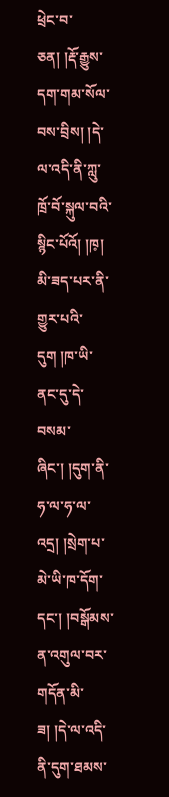ཕྲེང་བ་ཅན། །རྡོ་རྒྱུས་དག་གམ་སོལ་བས་བྲིས། །དེ་ལ་འདི་ནི་ཀླུ་ཁྲོ་བོ་སྐུལ་བའི་སྙིང་པོའོ། །ཁ༷། མི་ཟད་པར་ནི་གྱུར་པའི་དུག །ཁ་ཡི་ནང་དུ་དེ་བསམ་ཞིང་། །དུག་ནི་ཧ་ལ་ཧ་ལ་འདྲ། །སྲེག་པ་མེ་ཡི་ཁ་དོག་དང་། །བསྒོམས་ན་འགུལ་བར་གདོན་མི་ཟ། །དེ་ལ་འདི་ནི་དུག་ཐམས་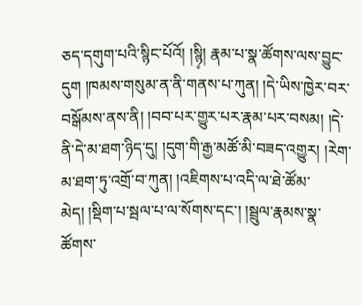ཅད་དགུག་པའི་སྙིང་པོའོ། །སྙི༷། རྣམ་པ་སྣ་ཚོགས་ལས་བྱུང་དུག །ཁམས་གསུམ་ན་ནི་གནས་པ་ཀུན། །དེ་ཡིས་ཁྱེར་བར་བསྒོམས་ནས་ནི། །བབ་པར་གྱུར་པར་རྣམ་པར་བསམ། །དེ་ནི་དེ་མ་ཐག་ཉིད་དུ། །དུག་གི་རྒྱ་མཚོ་མི་བཟད་འགྱུར། །རེག་མ་ཐག་ཏུ་འགྲོ་བ་ཀུན། །འཇིགས་པ་འདི་ལ་ཐེ་ཚོམ་མེད། །སྡིག་པ་སྦལ་པ་ལ་སོགས་དང་། །སྦྲུལ་རྣམས་སྣ་ཚོགས་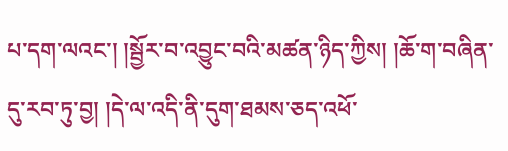པ་དག་ལའང་། །སྦྱོར་བ་འབྱུང་བའི་མཚན་ཉིད་ཀྱིས། །ཆོ་ག་བཞིན་དུ་རབ་ཏུ་བྱ། །དེ་ལ་འདི་ནི་དུག་ཐམས་ཅད་འཕོ་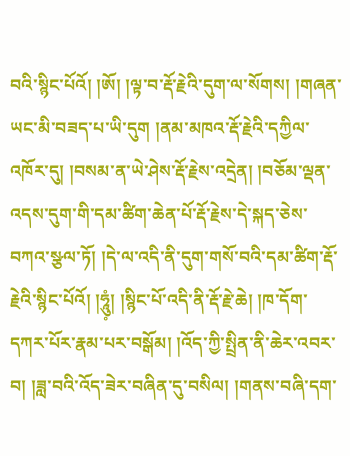བའི་སྙིང་པོའོ། །ཨོ། །ལྟ་བ་རྡོ་རྗེའི་དུག་ལ་སོགས། །གཞན་ཡང་མི་བཟད་པ་ཡི་དུག །ནམ་མཁའ་རྡོ་རྗེའི་དཀྱིལ་འཁོར་དུ། །བསམ་ན་ཡེ་ཤེས་རྡོ་རྗེས་འདྲེན། །བཅོམ་ལྡན་འདས་དུག་གི་དམ་ཚིག་ཆེན་པོ་རྡོ་རྗེས་དེ་སྐད་ཅེས་བཀའ་སྩལ་ཏོ། །དེ་ལ་འདི་ནི་དུག་གསོ་བའི་དམ་ཚིག་རྡོ་རྗེའི་སྙིང་པོའོ། །ཧཱུཾ༷། །སྙིང་པོ་འདི་ནི་རྡོ་རྗེ་ཆེ། །ཁ་དོག་དཀར་པོར་རྣམ་པར་བསྒོམ། །འོད་ཀྱི་སྤྲིན་ནི་ཆེར་འབར་བ། །ཟླ་བའི་འོད་ཟེར་བཞིན་དུ་བསིལ། །གནས་བཞི་དག་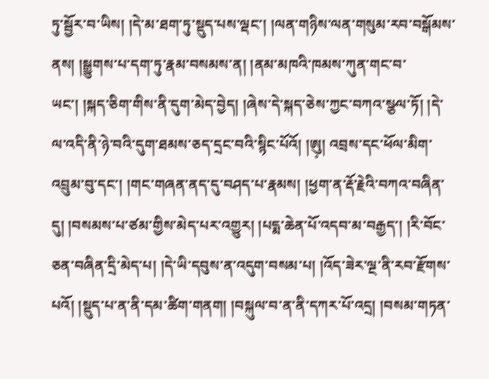ཏུ་སྦྱོར་བ་ཡིས། །དེ་མ་ཐག་ཏུ་སྡུད་པས་ལྡང་། །ལན་གཉིས་ལན་གསུམ་རབ་བསྒོམས་ནས། །སྒྱུགས་པ་དག་ཏུ་རྣམ་བསམས་ན། །ནམ་མཁའི་ཁམས་ཀུན་གང་བ་ཡང་། །སྐད་ཅིག་གིས་ནི་དུག་མེད་བྱེད། །ཞེས་དེ་སྐད་ཅེས་ཀྱང་བཀའ་སྩལ་ཏོ། །དེ་ལ་འདི་ནི་ཉེ་བའི་དུག་ཐམས་ཅད་དྲང་བའི་སྙིང་པོའོ། །ཨུ༷། འབྲས་དང་ཕོལ་མིག་འབྲུམ་བུ་དང་། །གང་གཞན་ནད་དུ་བཤད་པ་རྣམས། །ཕྱག་ན་རྡོ་རྗེའི་བཀའ་བཞིན་དུ། །བསམས་པ་ཙམ་གྱིས་མེད་པར་འགྱུར། །པདྨ་ཆེན་པོ་འདབ་མ་བརྒྱད་། །རི་བོང་ཅན་བཞིན་དྲི་མེད་པ། །དེ་ཡི་དབུས་ན་འདུག་བསམ་པ། །འོད་ཟེར་ལྔ་ནི་རབ་རྫོགས་པའོ། །སྡུད་པ་ན་ནི་དམ་ཚིག་གནག། །བསྐུལ་བ་ན་ནི་དཀར་པོ་འདྲ། །བསམ་གཏན་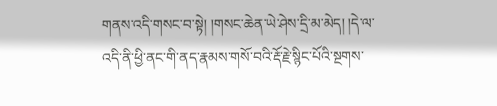གནས་འདི་གསང་བ་སྟེ། །གསང་ཆེན་ཡེ་ཤེས་དྲི་མ་མེད། །དེ་ལ་འདི་ནི་ཕྱི་ནང་གི་ནད་རྣམས་གསོ་བའི་རྡོ་རྗེ་སྙིང་པོའི་སྔགས་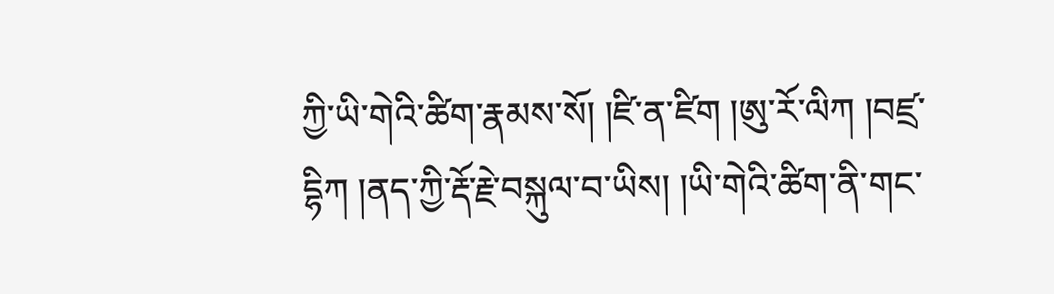ཀྱི་ཡི་གེའི་ཚིག་རྣམས་སོ། །ཛི་ན་ཛིག །ཨུ་རོ་ལིཀ །བཛྲ་དྷིཀ །ནད་ཀྱི་རྡོ་རྗེ་བསྐུལ་བ་ཡིས། །ཡི་གེའི་ཚིག་ནི་གང་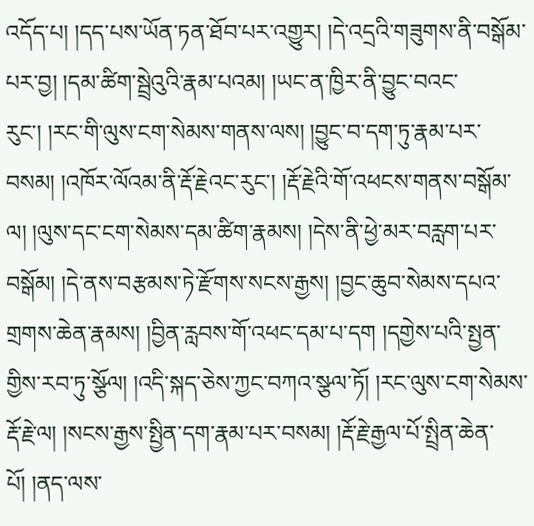འདོད་པ། །དད་པས་ཡོན་ཏན་ཐོབ་པར་འགྱུར། །དེ་འདྲའི་གཟུགས་ནི་བསྒོམ་པར་བྱ། །དམ་ཚིག་སྦྲེའུའི་རྣམ་པའམ། །ཡང་ན་ཁྱིར་ནི་བྱུང་བའང་རུང་། །རང་གི་ལུས་ངག་སེམས་གནས་ལས། །བྱུང་བ་དག་ཏུ་རྣམ་པར་བསམ། །འཁོར་ལོའམ་ནི་རྡོ་རྗེའང་རུང་། །རྡོ་རྗེའི་གོ་འཕངས་གནས་བསྒོམ་ལ། །ལུས་དང་ངག་སེམས་དམ་ཚིག་རྣམས། །དེས་ནི་ཕྱེ་མར་བརླག་པར་བསྒོམ། །དེ་ནས་བརྩམས་ཏེ་རྫོགས་སངས་རྒྱས། །བྱང་ཆུབ་སེམས་དཔའ་གྲགས་ཆེན་རྣམས། །བྱིན་རླབས་གོ་འཕང་དམ་པ་དག །དགྱེས་པའི་སྤྱན་གྱིས་རབ་ཏུ་སྩོལ། །འདི་སྐད་ཅེས་ཀྱང་བཀའ་སྩལ་ཏོ། །རང་ལུས་ངག་སེམས་རྡོ་རྗེ་ལ། །སངས་རྒྱས་སྤྱིན་དག་རྣམ་པར་བསམ། །རྡོ་རྗེ་རྒྱལ་པོ་སྤྲིན་ཆེན་པོ། །ནད་ལས་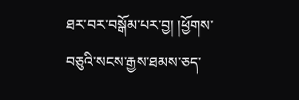ཐར་བར་བསྒོམ་པར་བྱ། །ཕྱོགས་བཅུའི་སངས་རྒྱས་ཐམས་ཅད་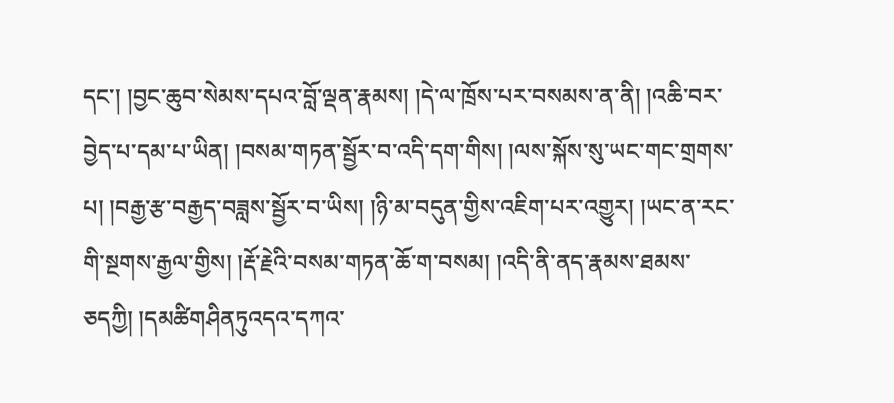དང་། །བྱང་ཆུབ་སེམས་དཔའ་བློ་ལྡན་རྣམས། །དེ་ལ་ཁྲོས་པར་བསམས་ན་ནི། །འཆི་བར་བྱེད་པ་དམ་པ་ཡིན། །བསམ་གཏན་སྦྱོར་བ་འདི་དག་གིས། །ལས་སྐོས་སུ་ཡང་གང་གྲགས་པ། །བརྒྱ་རྩ་བརྒྱད་བཟླས་སྦྱོར་བ་ཡིས། །ཉི་མ་བདུན་གྱིས་འཇིག་པར་འགྱུར། །ཡང་ན་རང་གི་སྔགས་རྒྱལ་གྱིས། །རྡོ་རྗེའི་བསམ་གཏན་ཆོ་ག་བསམ། །འདི་ནི་ནད་རྣམས་ཐམས་ཅདཀྱི། །དམཚིགཤིནཏུའདའ་དཀའ་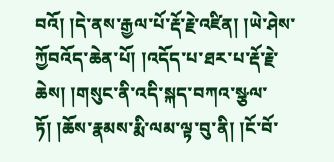བའོ། །དེ་ནས་རྒྱལ་པོ་རྡོ་རྗེ་འཛིན། །ཡེ་ཤེས་ཀྱོབའོད་ཆེན་པོ། །འདོད་པ་ཐར་པ་རྡོ་རྗེ་ཆེས། །གསུང་ནི་འདི་སྐད་བཀའ་སྩལ་ཏོ། །ཆོས་རྣམས་རྨི་ལམ་ལྟ་བུ་ནི། །ངོ་བོ་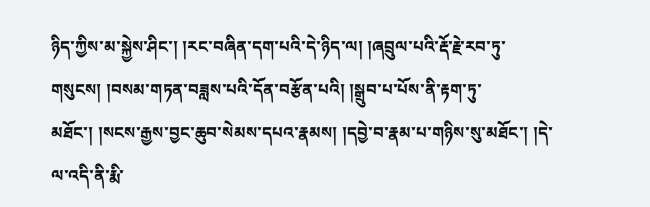ཉིད་ཀྱིས་མ་སྐྱེས་ཤིང་། །རང་བཞིན་དག་པའི་དེ་ཉིད་ལ། །ཞབྲུལ་པའི་རྡོ་རྗེ་རབ་ཏུ་གསུངས། །བསམ་གཏན་བཟླས་པའི་དོན་བརྩོན་པའི། །སྒྲུབ་པ་པོས་ནི་རྟག་ཏུ་མཐོང་། །སངས་རྒྱས་བྱང་ཆུབ་སེམས་དཔའ་རྣམས། །དབྱེ་བ་རྣམ་པ་གཉིས་སུ་མཐོང་། །དེ་ལ་འདི་ནི་རྨི་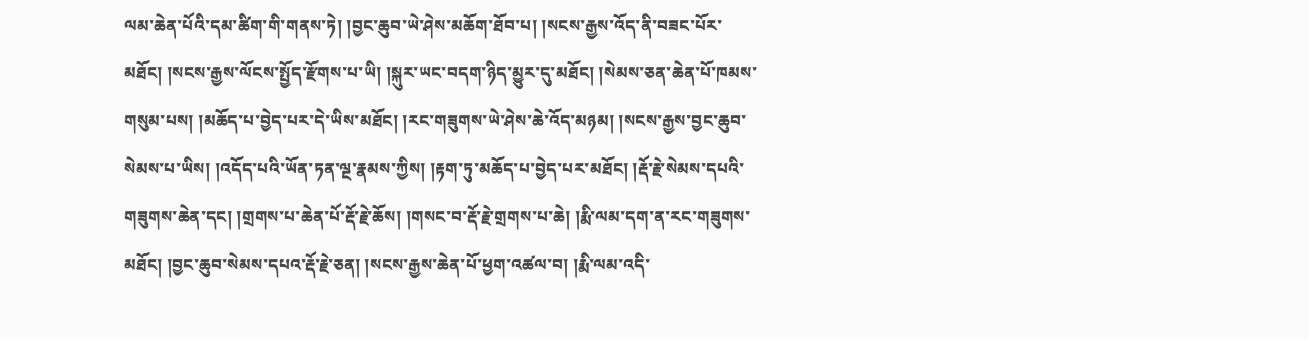ལམ་ཆེན་པོའི་དམ་ཚིག་གི་གནས་ཏེ། །བྱང་ཆུབ་ཡེ་ཤེས་མཆོག་ཐོབ་པ། །སངས་རྒྱས་འོད་ནི་བཟང་པོར་མཐོང། །སངས་རྒྱས་ལོངས་སྤྱོད་རྫོགས་པ་ཡི། །སྐུར་ཡང་བདག་ཉིད་མྱུར་དུ་མཐོང། །སེམས་ཅན་ཆེན་པོ་ཁམས་གསུམ་པས། །མཆོད་པ་བྱེད་པར་དེ་ཡིས་མཐོང། །རང་གཟུགས་ཡེ་ཤེས་ཆེ་འོད་མཉམ། །སངས་རྒྱས་བྱང་ཆུབ་སེམས་པ་ཡིས། །འདོད་པའི་ཡོན་ཏན་ལྔ་རྣམས་ཀྱིས། །རྟག་ཏུ་མཆོད་པ་བྱེད་པར་མཐོང། །རྡོ་རྗེ་སེམས་དཔའི་གཟུགས་ཆེན་དང། །གྲགས་པ་ཆེན་པོ་རྡོ་རྗེ་ཆོས། །གསང་བ་རྡོ་རྗེ་གྲགས་པ་ཆེ། །རྨི་ལམ་དག་ན་རང་གཟུགས་མཐོང། །བྱང་ཆུབ་སེམས་དཔའ་རྡོ་རྗེ་ཅན། །སངས་རྒྱས་ཆེན་པོ་ཕྱག་འཚལ་བ། །རྨི་ལམ་འདི་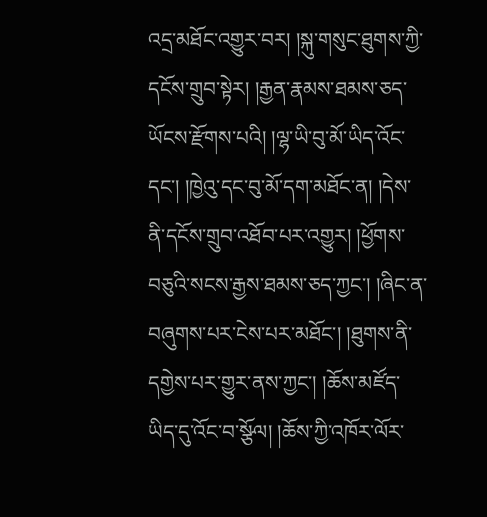འདྲ་མཐོང་འགྱུར་བར། །སྐུ་གསུང་ཐུགས་ཀྱི་དངོས་གྲུབ་སྟེར། །རྒྱན་རྣམས་ཐམས་ཅད་ཡོངས་རྫོགས་པའི། །ལྷ་ཡི་བུ་མོ་ཡིད་འོང་དང་། །ཁྱེའུ་དང་བུ་མོ་དག་མཐོང་ན། །དེས་ནི་དངོས་གྲུབ་འཐོབ་པར་འགྱུར། །ཕྱོགས་བཅུའི་སངས་རྒྱས་ཐམས་ཅད་ཀྱང་། །ཞིང་ན་བཞུགས་པར་ངེས་པར་མཐོང་། །ཐུགས་ནི་དགྱེས་པར་གྱུར་ནས་ཀྱང་། །ཆོས་མཛོད་ཡིད་དུ་འོང་བ་སྩོལ། །ཆོས་ཀྱི་འཁོར་ལོར་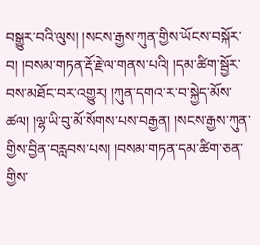བསྒྱུར་བའི་ལུས། །སངས་རྒྱས་ཀུན་གྱིས་ཡོངས་བསྐོར་བ། །བསམ་གཏན་རྡོ་རྗེ་ལ་གནས་པའི། །དམ་ཚིག་སྦྱོར་བས་མཐོང་བར་འགྱུར། །ཀུན་དགའ་ར་བ་སྐྱེད་མོས་ཚལ། །ལྷ་ཡི་བུ་མོ་སོགས་པས་བརྒྱན། །སངས་རྒྱས་ཀུན་གྱིས་བྱིན་བརླབས་པས། །བསམ་གཏན་དམ་ཚིག་ཅན་གྱིས་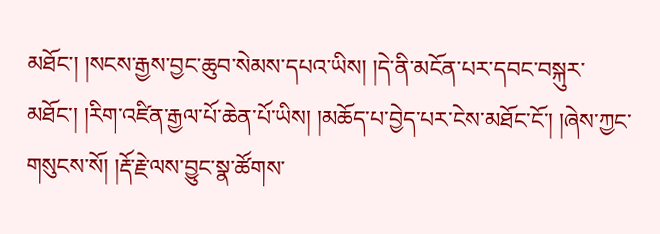མཐོང་། །སངས་རྒྱས་བྱང་ཆུབ་སེམས་དཔའ་ཡིས། །དེ་ནི་མངོན་པར་དབང་བསྐུར་མཐོང་། །རིག་འཛིན་རྒྱལ་པོ་ཆེན་པོ་ཡིས། །མཆོད་པ་བྱེད་པར་ངེས་མཐོང་ངོ་། །ཞེས་ཀྱང་གསུངས་སོ། །རྡོ་རྗེ་ལས་བྱུང་སྣ་ཚོགས་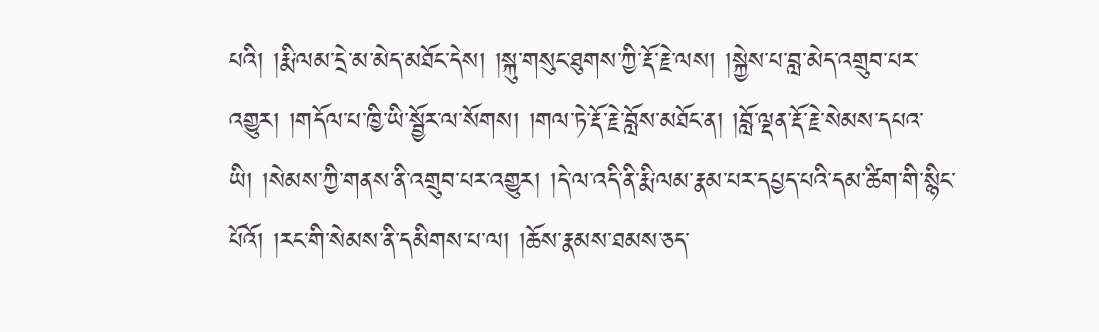པའི། །རྨི་ལམ་དྲེ་མ་མེད་མཐོང་དེས། །སྐུ་གསུང་ཐུགས་ཀྱི་རྡོ་རྗེ་ལས། །སྐྱེས་པ་བླ་མེད་འགྲུབ་པར་འགྱུར། །གདོལ་པ་ཁྱི་ཡི་སྦྱོར་ལ་སོགས། །གལ་ཏེ་རྡོ་རྗེ་བློས་མཐོང་ན། །བློ་ལྡན་རྡོ་རྗེ་སེམས་དཔའ་ཡི། །སེམས་ཀྱི་གནས་ནི་འགྲུབ་པར་འགྱུར། །དེ་ལ་འདི་ནི་རྨི་ལམ་རྣམ་པར་དཔྱད་པའི་དམ་ཚིག་གི་སྙིང་པོའོ། །རང་གི་སེམས་ནི་དམིགས་པ་ལ། །ཆོས་རྣམས་ཐམས་ཅད་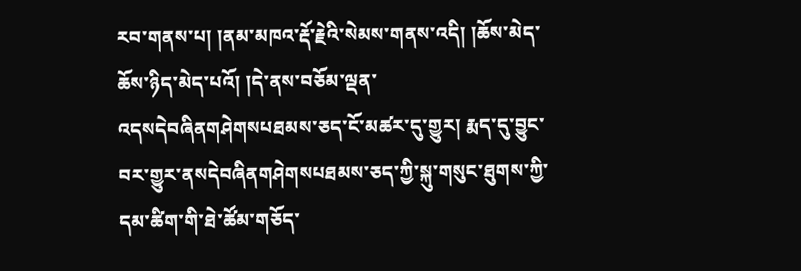རབ་གནས་པ། །ནམ་མཁའ་རྡོ་རྗེའི་སེམས་གནས་འདི། །ཆོས་མེད་ཆོས་ཉིད་མེད་པའོ། །དེ་ནས་བཅོམ་ལྡན་འདསདེབཞིནགཤེགསཔཐམས་ཅད་ངོ་མཚར་དུ་གྱུར། རྨད་དུ་བྱུང་བར་གྱུར་ནསདེབཞིནགཤེགསཔཐམས་ཅད་ཀྱི་སྐུ་གསུང་ཐུགས་ཀྱི་དམ་ཚིག་གི་ཐེ་ཚོམ་གཅོད་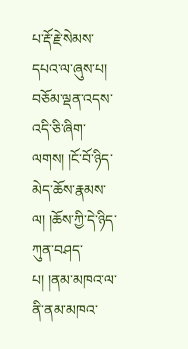པ་རྡོ་རྗེ་སེམས་དཔའ་ལ་ཞུས་པ། བཅོམ་ལྡན་འདས་འདི་ཅི་ཞིག་ལགས། །ངོ་བོ་ཉིད་མེད་ཆོས་རྣམས་ལ། །ཆོས་ཀྱི་དེ་ཉིད་ཀུན་བཤད་པ། །ནམ་མཁའ་ལ་ནི་ནམ་མཁའ་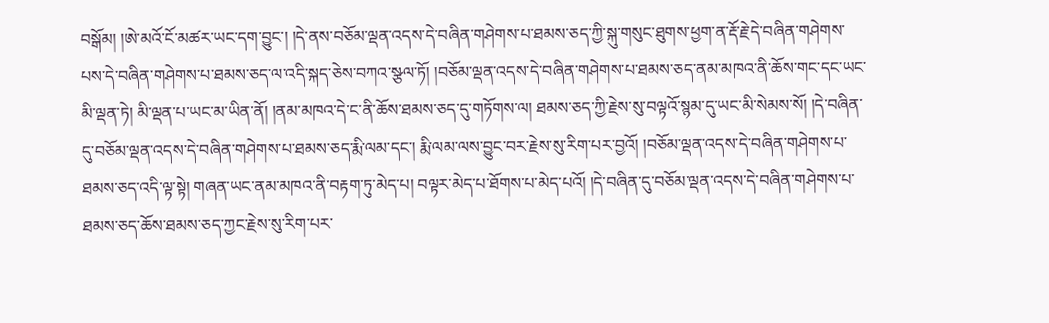བསྒོམ། །ཨེ་མའོ་ངོ་མཚར་ཡང་དག་བྱུང་། །དེ་ནས་བཅོམ་ལྡན་འདས་དེ་བཞིན་གཤེགས་པ་ཐམས་ཅད་ཀྱི་སྐུ་གསུང་ཐུགས་ཕྱག་ན་རྡོ་རྗེ་དེ་བཞིན་གཤེགས་པས་དེ་བཞིན་གཤེགས་པ་ཐམས་ཅད་ལ་འདི་སྐད་ཅེས་བཀའ་སྩལ་ཏོ། །བཅོམ་ལྡན་འདས་དེ་བཞིན་གཤེགས་པ་ཐམས་ཅད་ནམ་མཁའ་ནི་ཆོས་གང་དང་ཡང་མི་ལྡན་ཏེ། མི་ལྡན་པ་ཡང་མ་ཡིན་ནོ། །ནམ་མཁའ་དེ་ང་ནི་ཆོས་ཐམས་ཅད་དུ་གཏོགས་ལ། ཐམས་ཅད་ཀྱི་རྗེས་སུ་བལྟའོ་སྙམ་དུ་ཡང་མི་སེམས་སོ། །དེ་བཞིན་དུ་བཅོམ་ལྡན་འདས་དེ་བཞིན་གཤེགས་པ་ཐམས་ཅད་རྨི་ལམ་དང་། རྨི་ལམ་ལས་བྱུང་བར་རྗེས་སུ་རིག་པར་བྱའོ། །བཅོམ་ལྡན་འདས་དེ་བཞིན་གཤེགས་པ་ཐམས་ཅད་འདི་ལྟ་སྟེ། གཞན་ཡང་ནམ་མཁའ་ནི་བརྟག་ཏུ་མེད་པ། བལྟར་མེད་པ་ཐོགས་པ་མེད་པའོ། །དེ་བཞིན་དུ་བཅོམ་ལྡན་འདས་དེ་བཞིན་གཤེགས་པ་ཐམས་ཅད་ཆོས་ཐམས་ཅད་ཀྱང་རྗེས་སུ་རིག་པར་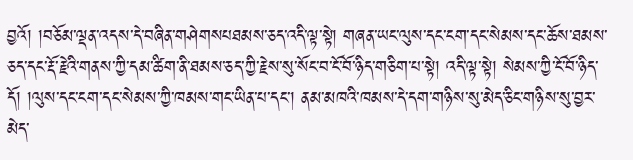བྱའོ། །བཅོམ་ལྡན་འདས་དེ་བཞིན་གཤེགསཔཐམས་ཅད་འདི་ལྟ་སྟེ། གཞན་ཡང་ལུས་དང་ངག་དང་སེམས་དང་ཆོས་ཐམས་ཅད་དང་རྡོ་རྗེའི་གནས་ཀྱི་དམ་ཚིག་ནི་ཐམས་ཅད་ཀྱི་རྗེས་སུ་སོང་བ་ངོ་བོ་ཉིད་གཅིག་པ་སྟེ། འདི་ལྟ་སྟེ། སེམས་ཀྱི་ངོ་བོ་ཉིད་དོ། །ལུས་དང་ངག་དང་སེམས་ཀྱི་ཁམས་གང་ཡིན་པ་དང་། ནམ་མཁའི་ཁམས་དེ་དག་གཉིས་སུ་མེད་ཅིང་གཉིས་སུ་བྱར་མེད་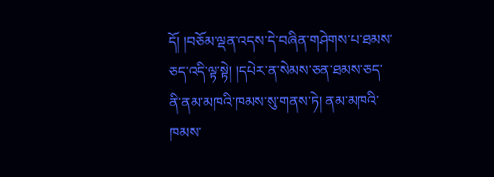དོ། །བཅོམ་ལྡན་འདས་དེ་བཞིན་གཤེགས་པ་ཐམས་ཅད་འདི་ལྟ་སྟེ། །དཔེར་ན་སེམས་ཅན་ཐམས་ཅད་ནི་ནམ་མཁའི་ཁམས་སུ་གནས་ཏེ། ནམ་མཁའི་ཁམས་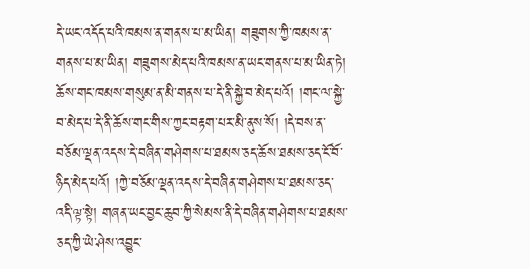དེ་ཡང་འདོད་པའི་ཁམས་ན་གནས་པ་མ་ཡིན། གཟུགས་ཀྱི་ཁམས་ན་གནས་པ་མ་ཡིན། གཟུགས་མེད་པའི་ཁམས་ན་ཡང་གནས་པ་མ་ཡིན་ཏེ། ཆོས་གང་ཁམས་གསུམ་ན་མི་གནས་པ་དེ་ནི་སྐྱེ་བ་མེད་པའོ། །གང་ལ་སྐྱེ་བ་མེད་པ་དེ་ནི་ཆོས་གང་གིས་ཀྱང་བརྟག་པར་མི་ནུས་སོ། །དེ་བས་ན་བཅོམ་ལྡན་འདས་དེ་བཞིན་གཤེགས་པ་ཐམས་ཅད་ཆོས་ཐམས་ཅད་ངོ་བོ་ཉིད་མེད་པའོ། །ཀྱེ་བཅོམ་ལྡན་འདས་དེ་བཞིན་གཤེགས་པ་ཐམས་ཅད་འདི་ལྟ་སྟེ། གཞན་ཡང་བྱང་ཆུབ་ཀྱི་སེམས་ནི་དེ་བཞིན་གཤེགས་པ་ཐམས་ཅད་ཀྱི་ཡེ་ཤེས་འབྱུང་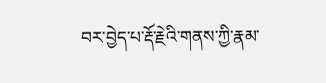བར་བྱེད་པ་རྡོ་རྗེའི་གནས་ཀྱི་རྣམ་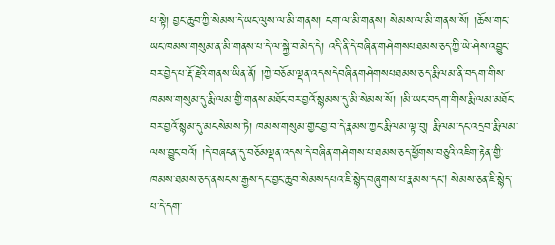པ་སྟེ། བྱང་ཆུབ་ཀྱི་སེམས་དེ་ཡང་ལུས་ལ་མི་གནས། ངག་ལ་མི་གནས། སེམས་ལ་མི་གནས་སོ། །ཆོས་གང་ཡང་ཁམས་གསུམ་ན་མི་གནས་པ་དེ་ལ་སྐྱེ་བ་མེད་དེ། འདི་ནི་དེ་བཞིན་གཤེགསཔཐམས་ཅད་ཀྱི་ཡེ་ཤེས་འབྱུང་བར་བྱེད་པ་རྡོ་རྗེའི་གནས་ཡིན་ནོ། །ཀྱེ་བཅོམ་ལྡན་འདསདེབཞིནགཤེགསཔཐམས་ཅད་རྨི་ལམ་ནི་བདག་གིས་ཁམས་གསུམ་དུ་རྨི་ལམ་གྱི་གནས་མཐོང་བར་བྱའོ་སྙམས་དུ་མི་སེམས་སོ། །མི་ཡང་བདག་གིས་རྨི་ལམ་མཐོང་བར་བྱའོ་སྙམ་དུ་མངསེམས་ཏེ། ཁམས་གསུམ་གྱང་བྱ་བ་དེ་རྣམས་ཀྱང་རྨི་ལམ་ལྟ་བུ། རྨི་ལམ་དང་འདྲབ་རྨི་ལམ་ལས་བྱུང་བའོ། །དེ་བཞངན་དུ་བཅོམལྡན་འདས་དེ་བཞིན་གཤེགས་པ་ཐམས་ཅད་ཕྱོགས་བཅུའི་འཇིག་རྟེན་གྱི་ཁམས་ཐམས་ཅད་ནསངས་རྒྱས་དང་བྱང་ཆུབ་སེམསདཔའ་ཇི་སྙེད་བཞུགས་པ་རྣམས་དང། སེམས་ཅན་ཇི་སྙེད་པ་དེ་དག་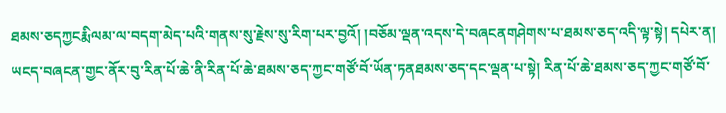ཐམས་ཅདཀྱངརྨིལམ་ལ་བདག་མེད་པའི་གནས་སུ་རྗེས་སུ་རིག་པར་བྱའོ། །བཅོམ་ལྡན་འདས་དེ་བཞངནགཤེགས་པ་ཐམས་ཅད་འདི་ལྟ་སྟེ། དཔེར་ན། ཡངད་བཞངན་གྱང་ནོར་བུ་རིན་པོ་ཆེ་ནི་རིན་པོ་ཆེ་ཐམས་ཅད་ཀྱང་གཙོ་བོ་ཡོན་ཏནཐམས་ཅད་དང་ལྡན་པ་སྟེ། རིན་པོ་ཆེ་ཐམས་ཅད་ཀྱང་གཙོ་བོ་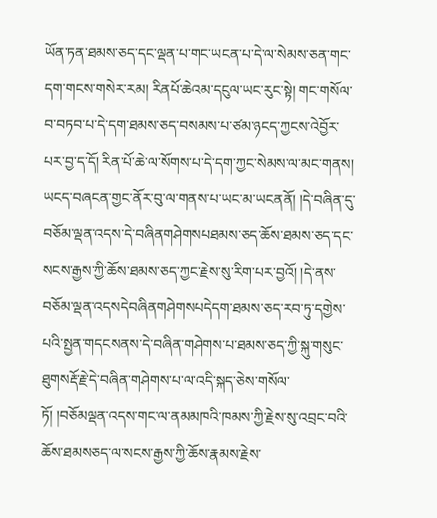ཡོན་ཏན་ཐམས་ཅད་དང་ལྡན་པ་གང་ཡངན་པ་དེ་ལ་སེམས་ཅན་གང་དག་གངས་གསེར་རམ། རིནཔོ་ཆེའམ་དངུལ་ཡང་རུང་སྟེ། གང་གསོལ་བ་བཏབ་པ་དེ་དག་ཐམས་ཅད་བསམས་པ་ཙམ་ཉངད་ཀྱངས་འེབྱོར་པར་བྱ་ད་དོ། རིན་པོ་ཆེ་ལ་སོགས་པ་དེ་དག་ཀྱང་སེམས་ལ་མང་གནས། ཡངད་བཞངན་གྱང་ནོར་བུ་ལ་གནས་པ་ཡང་མ་ཡངནནོ། །དེ་བཞིན་དུ་བཅོམ་ལྡན་འདས་དེ་བཞིནགཤེགསཔཐམས་ཅད་ཆོས་ཐམས་ཅད་དང་སངས་རྒྱས་ཀྱི་ཆོས་ཐམས་ཅད་ཀྱང་རྗེས་སུ་རིག་པར་བྱའོ། །དེ་ནས་བཅོམ་ལྡན་འདསདེབཞིནགཤེགསཔདེདག་ཐམས་ཅད་རབ་ཏུ་དགྱེས་པའི་སྤྱན་གདངསནས་དེ་བཞིན་གཤེགས་པ་ཐམས་ཅད་ཀྱི་སྐུ་གསུང་ཐུགསརྡོ་རྗེ་དེ་བཞིན་གཤེགས་པ་ལ་འདི་སྐད་ཅེས་གསོལ་ཏོ། །བཅོམལྡན་འདས་གང་ལ་ནམམཁའི་ཁམས་ཀྱི་རྗེས་སུ་འབྲང་བའི་ཆོས་ཐམསཅད་ལ་སངས་རྒྱས་ཀྱི་ཆོས་རྣམས་རྗེས་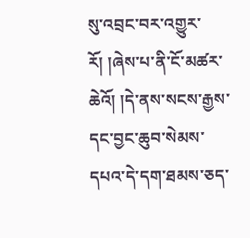སུ་འབྲང་བར་འགྱུར་རོ། །ཞེས་པ་ནི་ངོ་མཚར་ཆེའོ། །དེ་ནས་སངས་རྒྱས་དང་བྱང་ཆུབ་སེམས་དཔའ་དེ་དག་ཐམས་ཅད་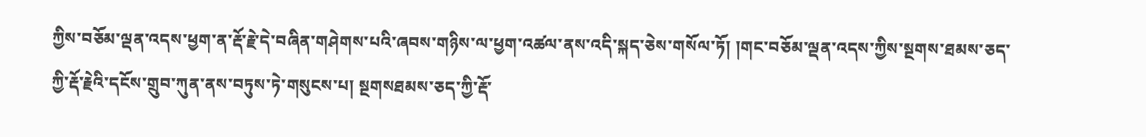ཀྱིས་བཅོམ་ལྡན་འདས་ཕྱག་ན་རྡོ་རྗེ་དེ་བཞིན་གཤེགས་པའི་ཞབས་གཉིས་ལ་ཕྱག་འཚལ་ནས་འདི་སྐད་ཅེས་གསོལ་ཏོ། །གང་བཅོམ་ལྡན་འདས་ཀྱིས་སྔགས་ཐམས་ཅད་ཀྱི་རྡོ་རྗེའི་དངོས་གྲུབ་ཀུན་ནས་བཏུས་ཏེ་གསུངས་པ། སྔགསཐམས་ཅད་ཀྱི་རྡོ་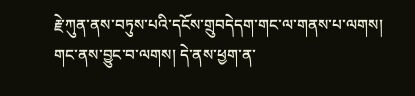རྗེ་ཀུན་ནས་བཏུས་པའི་དངོས་གྲུབདེདག་གང་ལ་གནས་པ་ལགས། གང་ནས་བྱུང་བ་ལགས། དེ་ནས་ཕྱག་ན་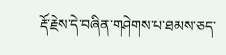རྡོ་རྗེས་དེ་བཞིན་གཤེགས་པ་ཐམས་ཅད་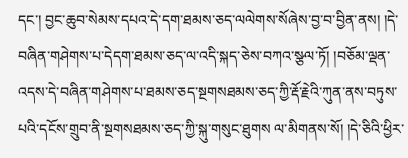དང་། བྱང་ཆུབ་སེམས་དཔའ་དེ་དག་ཐམས་ཅད་ལལེགས་སོཞེས་བྱ་བ་བྱིན་ནས། །དེ་བཞིན་གཤེགས་པ་དེདག་ཐམས་ཅད་ལ་འདི་སྐད་ཅེས་བཀའ་སྩལ་ཏོ། །བཅོམ་ལྡན་འདས་དེ་བཞིན་གཤེགས་པ་ཐམས་ཅད་སྔགསཐམས་ཅད་ཀྱི་རྡོ་རྗེའི་ཀུན་ནས་བཏུས་པའི་དངོས་གྲུབ་ནི་སྔགསཐམས་ཅད་ཀྱི་སྐུ་གསུང་ཐུགས ལ་མིགནས་སོ། །དེ་ཅིའི་ཕྱིར་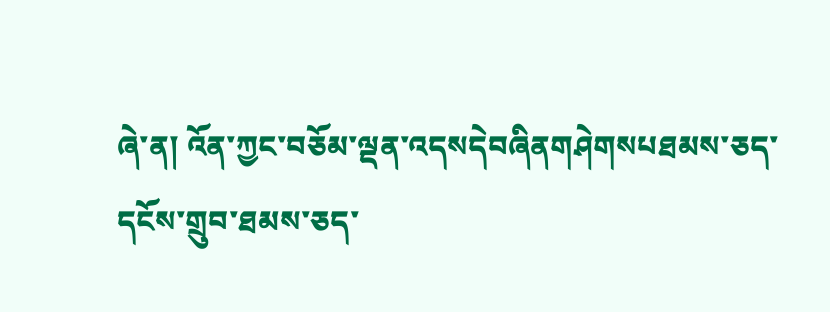ཞེ་ན། འོན་ཀྱང་བཅོམ་ལྡན་འདསདེབཞིནགཤེགསཔཐམས་ཅད་དངོས་གྲུབ་ཐམས་ཅད་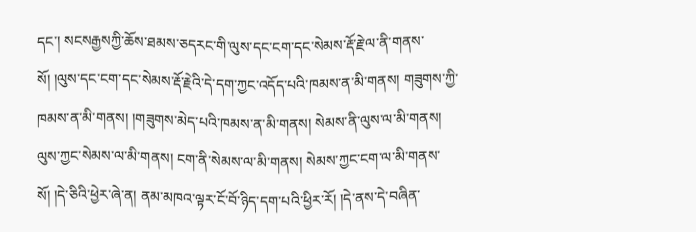དང་། སངསརྒྱསཀྱི་ཆོས་ཐམས་ཅདརང་གི་ལུས་དང་ངག་དང་སེམས་རྡོ་རྗེ་ལ་ནི་གནས་སོ། །ལུས་དང་ངག་དང་སེམས་རྡོ་རྗེའི་དེ་དག་ཀྱང་འདོད་པའི་ཁམས་ན་མི་གནས། གཟུགས་ཀྱི་ཁམས་ན་མི་གནས། །གཟུགས་མེད་པའི་ཁམས་ན་མི་གནས། སེམས་ནི་ལུས་ལ་མི་གནས། ལུས་ཀྱང་སེམས་ལ་མི་གནས། ངག་ནི་སེམས་ལ་མི་གནས། སེམས་ཀྱང་ངག་ལ་མི་གནས་སོ། །དེ་ཅིའི་ཕྱེར་ཞེ་ན། ནམ་མཁའ་ལྟར་ངོ་བོ་ཉིད་དག་པའི་ཕྱིར་རོ། །དེ་ནས་དེ་བཞིན་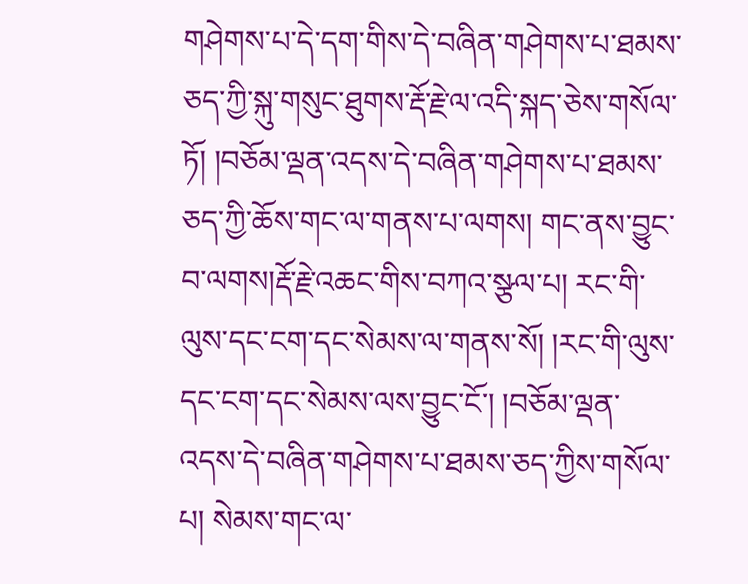གཤེགས་པ་དེ་དག་གིས་དེ་བཞིན་གཤེགས་པ་ཐམས་ཅད་ཀྱི་སྐུ་གསུང་ཐུགས་རྡོ་རྗེ་ལ་འདི་སྐད་ཅེས་གསོལ་ཏོ། །བཅོམ་ལྡན་འདས་དེ་བཞིན་གཤེགས་པ་ཐམས་ཅད་ཀྱི་ཆོས་གང་ལ་གནས་པ་ལགས། གང་ནས་བྱུང་བ་ལགས།རྡོ་རྗེ་འཆང་གིས་བཀའ་སྩལ་པ། རང་གི་ལུས་དང་ངག་དང་སེམས་ལ་གནས་སོ། །རང་གི་ལུས་དང་ངག་དང་སེམས་ལས་བྱུང་ངོ་། །བཅོམ་ལྡན་འདས་དེ་བཞིན་གཤེགས་པ་ཐམས་ཅད་ཀྱིས་གསོལ་པ། སེམས་གང་ལ་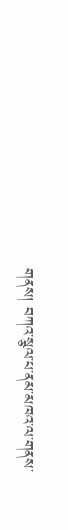གནས། བཀའ་སྩལ་པ་ནམ་མཁའ་ལ་གནས་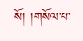སོ། །གསོལ་པ་